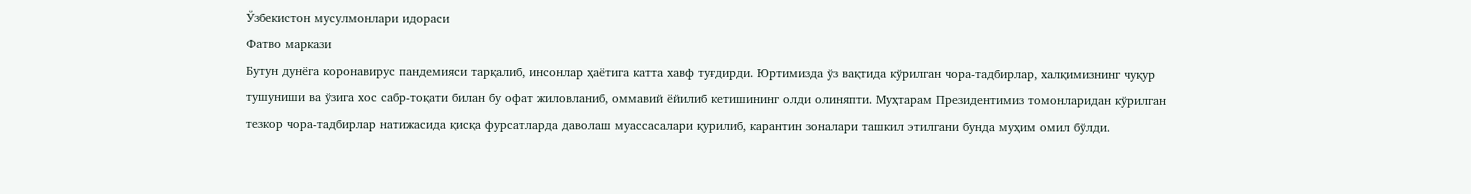Ўзбекистон мусулмонлари идораси
Фатво маркази
Бутун дунёга коронавирус пандемияси тарқалиб, инсонлар ҳаётига катта хавф туғдирди. Юртимизда ўз вақтида кўрилган чора-тадбирлар, халқимизнинг чуқур тушуниши ва ўзига хос сабр-тоқати билан бу офат жиловланиб, оммавий ёйилиб кетишининг олди олиняпти. Муҳтарам Президентимиз томонларидан кўрилган тезкор чора-тадбирлар натижасида қисқа фурсатларда даволаш муассасалари қурилиб, карантин зоналари ташкил этилгани бунда муҳим омил бўлди.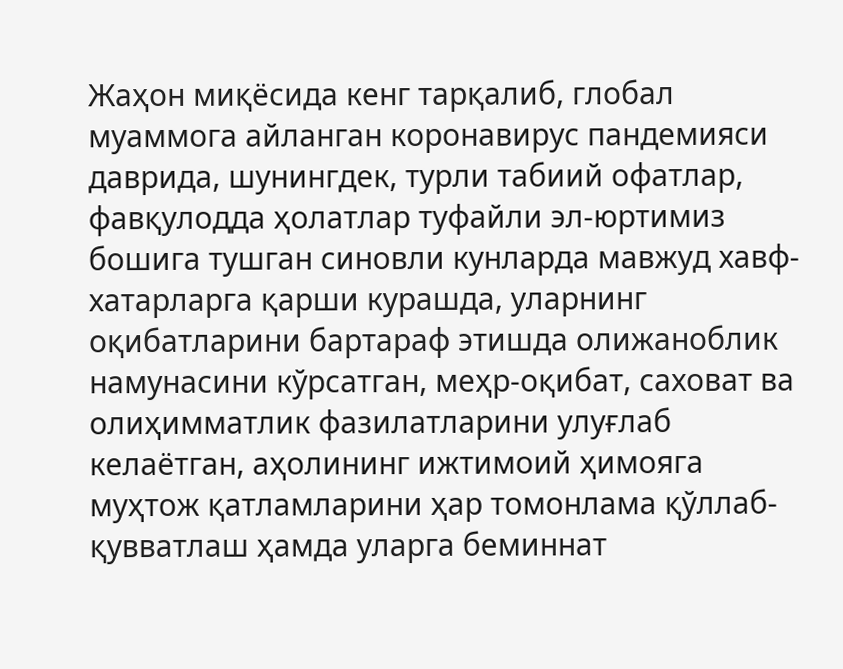Жаҳон миқёсида кенг тарқалиб, глобал муаммога айланган коронавирус пандемияси даврида, шунингдек, турли табиий офатлар, фавқулодда ҳолатлар туфайли эл-юртимиз бошига тушган синовли кунларда мавжуд хавф-хатарларга қарши курашда, уларнинг оқибатларини бартараф этишда олижаноблик намунасини кўрсатган, меҳр-оқибат, саховат ва олиҳимматлик фазилатларини улуғлаб келаётган, аҳолининг ижтимоий ҳимояга муҳтож қатламларини ҳар томонлама қўллаб-қувватлаш ҳамда уларга беминнат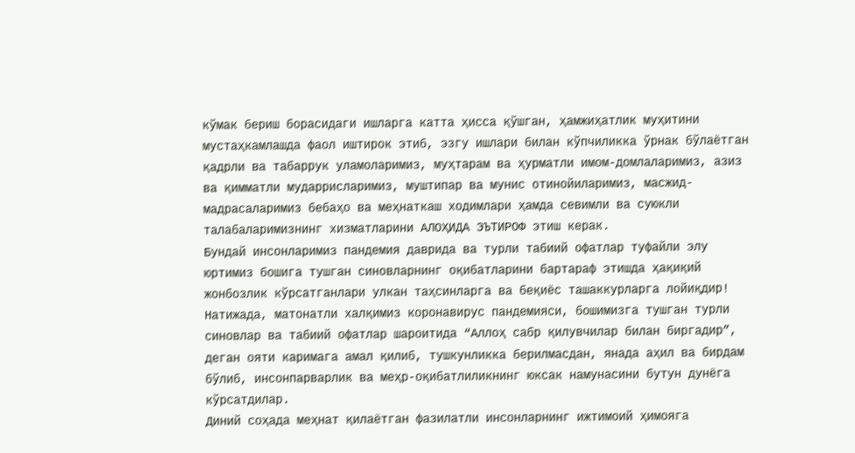кўмак бериш борасидаги ишларга катта ҳисса қўшган, ҳамжиҳатлик муҳитини мустаҳкамлашда фаол иштирок этиб, эзгу ишлари билан кўпчиликка ўрнак бўлаётган қадрли ва табаррук уламоларимиз, муҳтарам ва ҳурматли имом-домлаларимиз, азиз ва қимматли мударрисларимиз, муштипар ва мунис отинойиларимиз, масжид-мадрасаларимиз бебаҳо ва меҳнаткаш ходимлари ҳамда севимли ва суюкли талабаларимизнинг хизматларини АЛОҲИДА ЭЪТИРОФ этиш керак.
Бундай инсонларимиз пандемия даврида ва турли табиий офатлар туфайли элу юртимиз бошига тушган синовларнинг оқибатларини бартараф этишда ҳақиқий жонбозлик кўрсатганлари улкан таҳсинларга ва беқиёс ташаккурларга лойиқдир!
Натижада, матонатли халқимиз коронавирус пандемияси, бошимизга тушган турли синовлар ва табиий офатлар шароитида “Аллоҳ сабр қилувчилар билан биргадир”, деган ояти каримага амал қилиб, тушкунликка берилмасдан, янада аҳил ва бирдам бўлиб, инсонпарварлик ва меҳр-оқибатлиликнинг юксак намунасини бутун дунёга кўрсатдилар.
Диний соҳада меҳнат қилаётган фазилатли инсонларнинг ижтимоий ҳимояга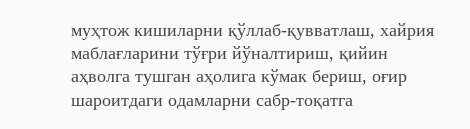муҳтож кишиларни қўллаб-қувватлаш, хайрия маблағларини тўғри йўналтириш, қийин аҳволга тушган аҳолига кўмак бериш, оғир шароитдаги одамларни сабр-тоқатга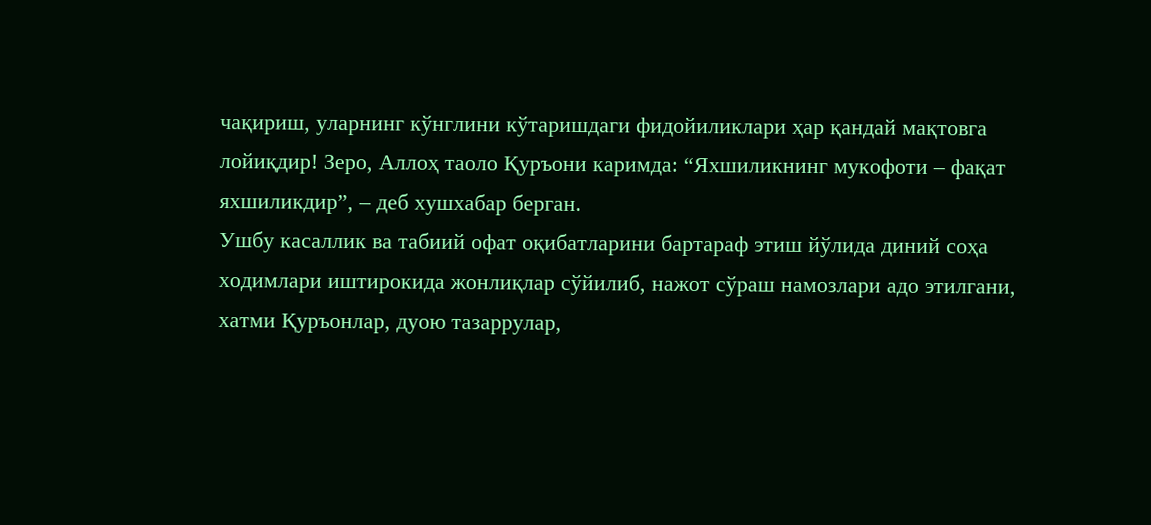чақириш, уларнинг кўнглини кўтаришдаги фидойиликлари ҳар қандай мақтовга лойиқдир! Зеро, Аллоҳ таоло Қуръони каримда: “Яхшиликнинг мукофоти – фақат яхшиликдир”, – деб хушхабар берган.
Ушбу касаллик ва табиий офат оқибатларини бартараф этиш йўлида диний соҳа ходимлари иштирокида жонлиқлар сўйилиб, нажот сўраш намозлари адо этилгани, хатми Қуръонлар, дуою тазаррулар,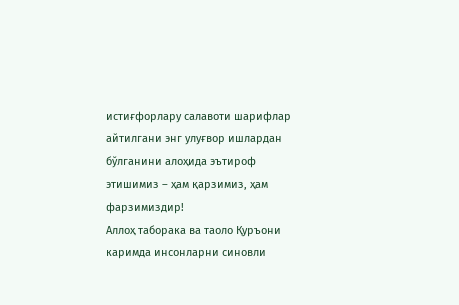истиғфорлару салавоти шарифлар айтилгани энг улуғвор ишлардан бўлганини алоҳида эътироф этишимиз – ҳам қарзимиз, ҳам фарзимиздир!
Аллоҳ таборака ва таоло Қуръони каримда инсонларни синовли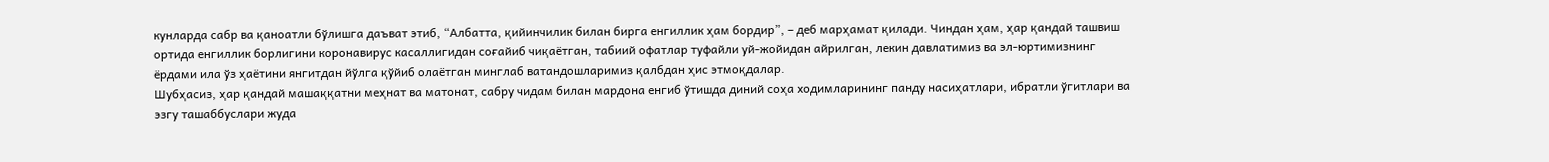кунларда сабр ва қаноатли бўлишга даъват этиб, “Албатта, қийинчилик билан бирга енгиллик ҳам бордир”, – деб марҳамат қилади. Чиндан ҳам, ҳар қандай ташвиш ортида енгиллик борлигини коронавирус касаллигидан соғайиб чиқаётган, табиий офатлар туфайли уй-жойидан айрилган, лекин давлатимиз ва эл-юртимизнинг ёрдами ила ўз ҳаётини янгитдан йўлга қўйиб олаётган минглаб ватандошларимиз қалбдан ҳис этмоқдалар.
Шубҳасиз, ҳар қандай машаққатни меҳнат ва матонат, сабру чидам билан мардона енгиб ўтишда диний соҳа ходимларининг панду насиҳатлари, ибратли ўгитлари ва эзгу ташаббуслари жуда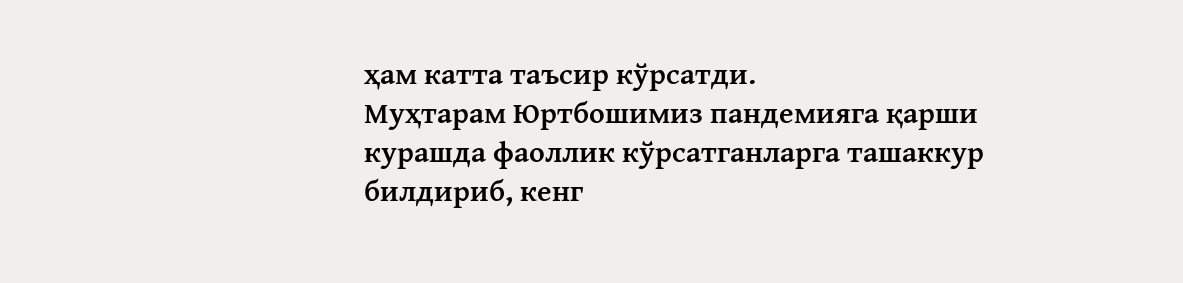ҳам катта таъсир кўрсатди.
Муҳтарам Юртбошимиз пандемияга қарши курашда фаоллик кўрсатганларга ташаккур билдириб, кенг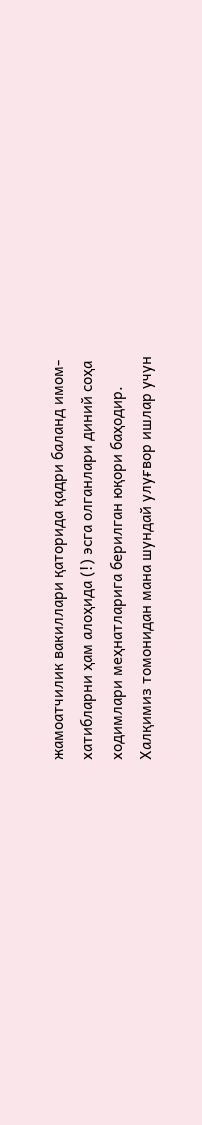жамоатчилик вакиллари қаторида қадри баланд имом-хатибларни ҳам алоҳида (!) эсга олганлари диний соҳа ходимлари меҳнатларига берилган юқори баҳодир.
Халқимиз томонидан мана шундай улуғвор ишлар учун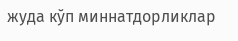жуда кўп миннатдорликлар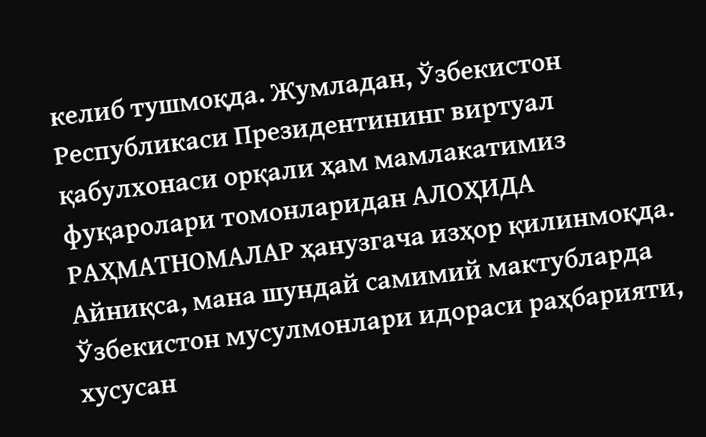келиб тушмоқда. Жумладан, Ўзбекистон Республикаси Президентининг виртуал қабулхонаси орқали ҳам мамлакатимиз фуқаролари томонларидан АЛОҲИДА РАҲМАТНОМАЛАР ҳанузгача изҳор қилинмоқда. Айниқса, мана шундай самимий мактубларда Ўзбекистон мусулмонлари идораси раҳбарияти, хусусан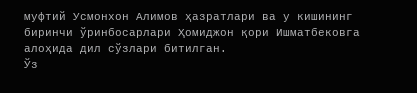муфтий Усмонхон Алимов ҳазратлари ва у кишининг биринчи ўринбосарлари Ҳомиджон қори Ишматбековга алоҳида дил сўзлари битилган.
Ўз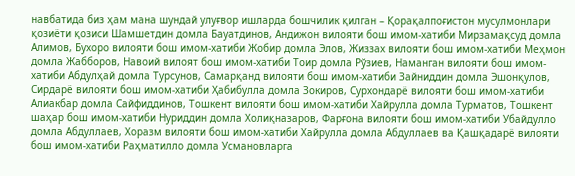навбатида биз ҳам мана шундай улуғвор ишларда бошчилик қилган – Қорақалпоғистон мусулмонлари қозиёти қозиси Шамшетдин домла Бауатдинов, Андижон вилояти бош имом-хатиби Мирзамақсуд домла Алимов, Бухоро вилояти бош имом-хатиби Жобир домла Элов, Жиззах вилояти бош имом-хатиби Меҳмон домла Жабборов, Навоий вилоят бош имом-хатиби Тоир домла Рўзиев, Наманган вилояти бош имом-хатиби Абдулҳай домла Турсунов, Самарқанд вилояти бош имом-хатиби Зайниддин домла Эшонқулов, Сирдарё вилояти бош имом-хатиби Ҳабибулла домла Зокиров, Сурхондарё вилояти бош имом-хатиби Алиакбар домла Cайфиддинов, Тошкент вилояти бош имом-хатиби Хайрулла домла Турматов, Тошкент шаҳар бош имом-хатиби Нуриддин домла Холиқназаров, Фарғона вилояти бош имом-хатиби Убайдулло домла Абдуллаев, Хоразм вилояти бош имом-хатиби Хайрулла домла Абдуллаев ва Қашқадарё вилояти бош имом-хатиби Раҳматилло домла Усмановларга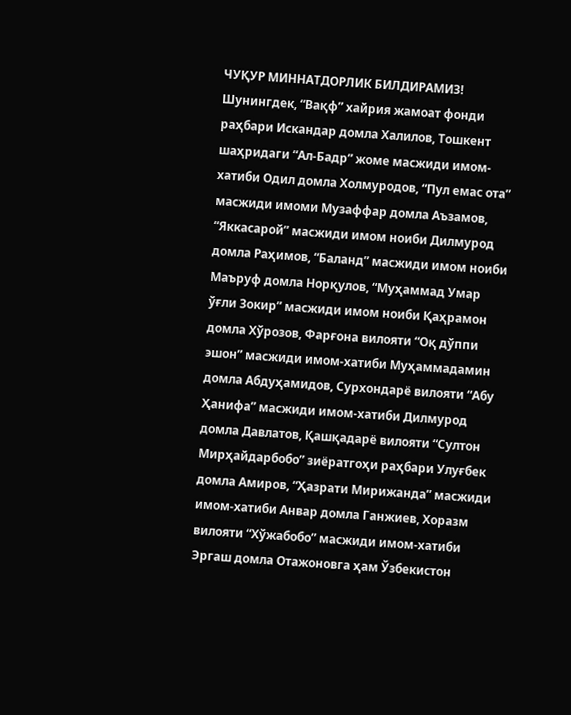ЧУҚУР МИННАТДОРЛИК БИЛДИРАМИЗ!
Шунингдек, “Вақф” хайрия жамоат фонди раҳбари Искандар домла Халилов, Тошкент шаҳридаги “Ал-Бадр” жоме масжиди имом-хатиби Одил домла Холмуродов, “Пул емас ота” масжиди имоми Музаффар домла Аъзамов, “Яккасарой” масжиди имом ноиби Дилмурод домла Раҳимов, “Баланд” масжиди имом ноиби Маъруф домла Норқулов, “Муҳаммад Умар ўғли Зокир” масжиди имом ноиби Қаҳрамон домла Хўрозов, Фарғона вилояти “Оқ дўппи эшон” масжиди имом-хатиби Муҳаммадамин домла Абдуҳамидов, Сурхондарё вилояти “Абу Ҳанифа” масжиди имом-хатиби Дилмурод домла Давлатов, Қашқадарё вилояти “Султон Мирҳайдарбобо” зиёратгоҳи раҳбари Улуғбек домла Амиров, “Ҳазрати Мирижанда” масжиди имом-хатиби Анвар домла Ганжиев, Хоразм вилояти “Хўжабобо” масжиди имом-хатиби Эргаш домла Отажоновга ҳам Ўзбекистон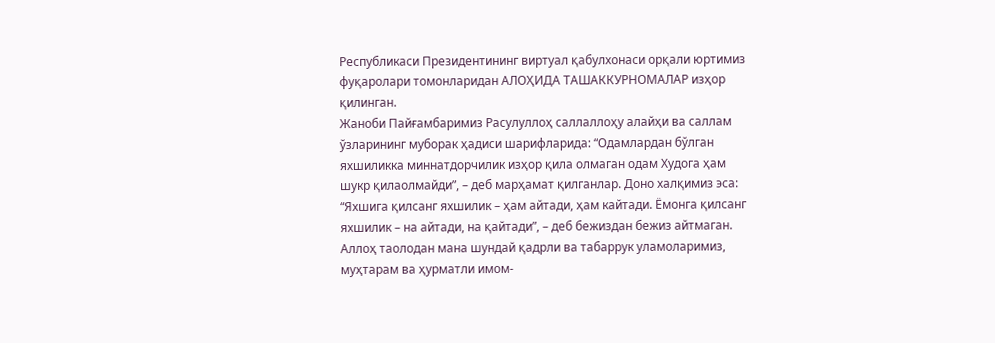Республикаси Президентининг виртуал қабулхонаси орқали юртимиз фуқаролари томонларидан АЛОҲИДА ТАШАККУРНОМАЛАР изҳор қилинган.
Жаноби Пайғамбаримиз Расулуллоҳ саллаллоҳу алайҳи ва саллам ўзларининг муборак ҳадиси шарифларида: “Одамлардан бўлган яхшиликка миннатдорчилик изҳор қила олмаган одам Худога ҳам шукр қилаолмайди”, – деб марҳамат қилганлар. Доно халқимиз эса: “Яхшига қилсанг яхшилик – ҳам айтади, ҳам кайтади. Ёмонга қилсанг яхшилик – на айтади, на қайтади”, – деб бежиздан бежиз айтмаган.
Аллоҳ таолодан мана шундай қадрли ва табаррук уламоларимиз, муҳтарам ва ҳурматли имом-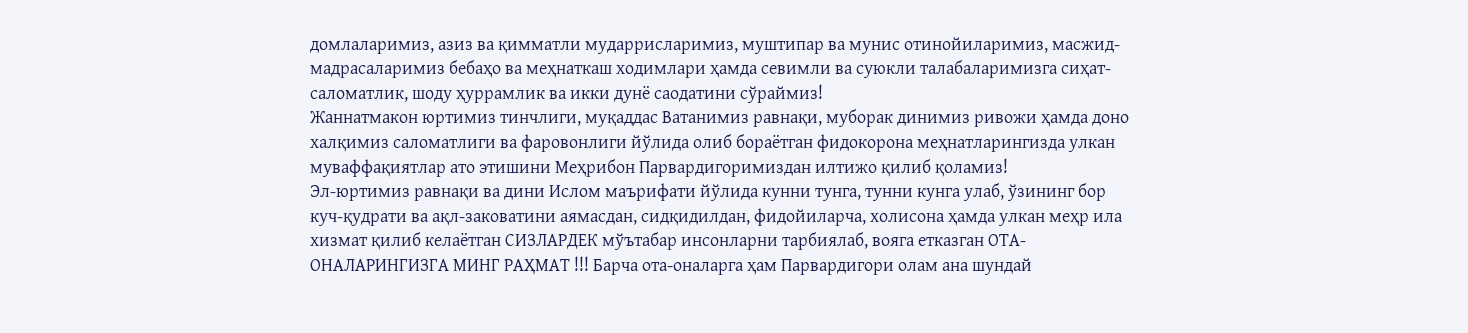домлаларимиз, азиз ва қимматли мударрисларимиз, муштипар ва мунис отинойиларимиз, масжид-мадрасаларимиз бебаҳо ва меҳнаткаш ходимлари ҳамда севимли ва суюкли талабаларимизга сиҳат-саломатлик, шоду ҳуррамлик ва икки дунё саодатини сўраймиз!
Жаннатмакон юртимиз тинчлиги, муқаддас Ватанимиз равнақи, муборак динимиз ривожи ҳамда доно халқимиз саломатлиги ва фаровонлиги йўлида олиб бораётган фидокорона меҳнатларингизда улкан муваффақиятлар ато этишини Меҳрибон Парвардигоримиздан илтижо қилиб қоламиз!
Эл-юртимиз равнақи ва дини Ислом маърифати йўлида кунни тунга, тунни кунга улаб, ўзининг бор куч-қудрати ва ақл-заковатини аямасдан, сидқидилдан, фидойиларча, холисона ҳамда улкан меҳр ила хизмат қилиб келаётган СИЗЛАРДЕК мўътабар инсонларни тарбиялаб, вояга етказган ОТА-ОНАЛАРИНГИЗГА МИНГ РАҲМАТ !!! Барча ота-оналарга ҳам Парвардигори олам ана шундай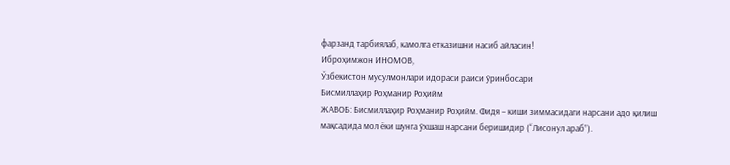фарзанд тарбиялаб, камолга етказишни насиб айласин!
Иброҳимжон ИНОМОВ,
Ўзбекистон мусулмонлари идораси раиси ўринбосари
Бисмиллаҳир Роҳманир Роҳийм
ЖАВОБ: Бисмиллаҳир Роҳманир Роҳийм. Фидя – киши зиммасидаги нарсани адо қилиш мақсадида мол ёки шунга ўхшаш нарсани беришидир (“Лисонул араб”).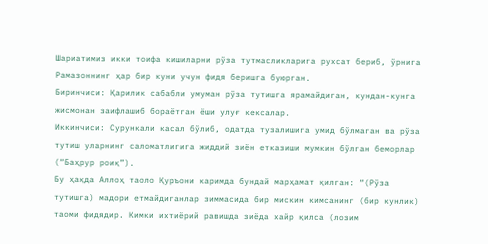Шариатимиз икки тоифа кишиларни рўза тутмасликларига рухсат бериб, ўрнига Рамазоннинг ҳар бир куни учун фидя беришга буюрган.
Биринчиси: Қарилик сабабли умуман рўза тутишга ярамайдиган, кундан-кунга жисмонан заифлашиб бораётган ёши улуғ кексалар.
Иккинчиси: Сурункали касал бўлиб, одатда тузалишига умид бўлмаган ва рўза тутиш уларнинг саломатлигига жиддий зиён етказиши мумкин бўлган беморлар (“Баҳрур роиқ”).
Бу ҳақда Аллоҳ таоло Қуръони каримда бундай марҳамат қилган: “(Рўза тутишга) мадори етмайдиганлар зиммасида бир мискин кимсанинг (бир кунлик) таоми фидядир. Кимки ихтиёрий равишда зиёда хайр қилса (лозим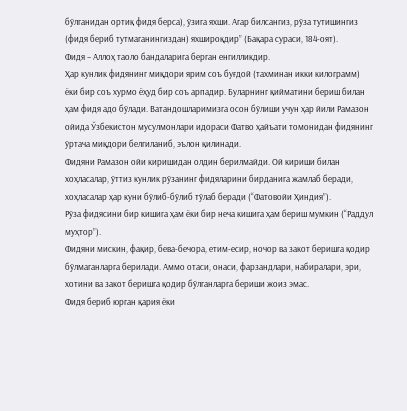бўлганидан ортиқ фидя берса), ўзига яхши. Агар билсангиз, рўза тутишингиз (фидя бериб тутмаганингиздан) яхшироқдир” (Бақара сураси, 184-оят).
Фидя – Аллоҳ таоло бандаларига берган енгилликдир.
Ҳар кунлик фидянинг миқдори ярим соъ буғдой (тахминан икки килограмм) ёки бир соъ хурмо ёҳуд бир соъ арпадир. Буларнинг қийматини бериш билан ҳам фидя адо бўлади. Ватандошларимизга осон бўлиши учун ҳар йили Рамазон ойида Ўзбекистон мусулмонлари идораси Фатво ҳайъати томонидан фидянинг ўртача миқдори белгиланиб, эълон қилинади.
Фидяни Рамазон ойи киришидан олдин берилмайди. Ой кириши билан хоҳласалар, ўттиз кунлик рўзанинг фидяларини бирданига жамлаб беради, хоҳласалар ҳар куни бўлиб-бўлиб тўлаб беради (“Фатовойи Ҳиндия”).
Рўза фидясини бир кишига ҳам ёки бир неча кишига ҳам бериш мумкин (“Раддул муҳтор”).
Фидяни мискин, фақир, бева-бечора, етим-есир, ночор ва закот беришга қодир бўлмаганларга берилади. Аммо отаси, онаси, фарзандлари, набиралари, эри, хотини ва закот беришга қодир бўлганларга бериши жоиз эмас.
Фидя бериб юрган қария ёки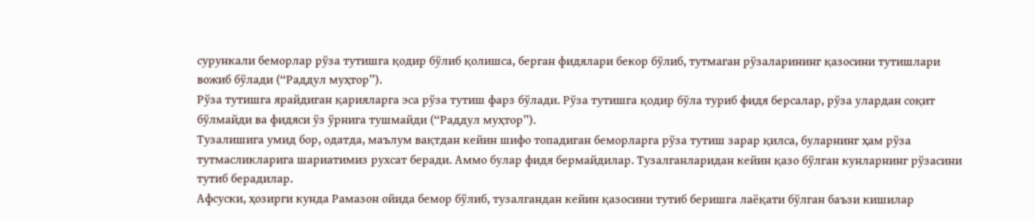сурункали беморлар рўза тутишга қодир бўлиб қолишса, берган фидялари бекор бўлиб, тутмаган рўзаларининг қазосини тутишлари вожиб бўлади (“Раддул муҳтор”).
Рўза тутишга ярайдиган қарияларга эса рўза тутиш фарз бўлади. Рўза тутишга қодир бўла туриб фидя берсалар, рўза улардан соқит бўлмайди ва фидяси ўз ўрнига тушмайди (“Раддул муҳтор”).
Тузалишига умид бор, одатда, маълум вақтдан кейин шифо топадиган беморларга рўза тутиш зарар қилса, буларнинг ҳам рўза тутмасликларига шариатимиз рухсат беради. Аммо булар фидя бермайдилар. Тузалганларидан кейин қазо бўлган кунларнинг рўзасини тутиб берадилар.
Афсуски, ҳозирги кунда Рамазон ойида бемор бўлиб, тузалгандан кейин қазосини тутиб беришга лаёқати бўлган баъзи кишилар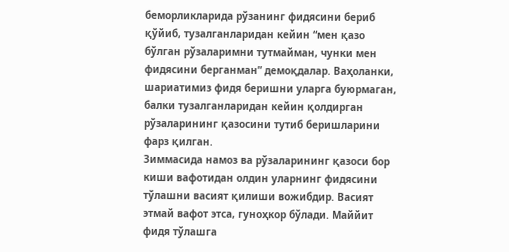беморликларида рўзанинг фидясини бериб қўйиб, тузалганларидан кейин “мен қазо бўлган рўзаларимни тутмайман, чунки мен фидясини берганман” демоқдалар. Ваҳоланки, шариатимиз фидя беришни уларга буюрмаган, балки тузалганларидан кейин қолдирган рўзаларининг қазосини тутиб беришларини фарз қилган.
Зиммасида намоз ва рўзаларининг қазоси бор киши вафотидан олдин уларнинг фидясини тўлашни васият қилиши вожибдир. Васият этмай вафот этса, гуноҳкор бўлади. Маййит фидя тўлашга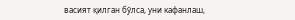васият қилган бўлса, уни кафанлаш,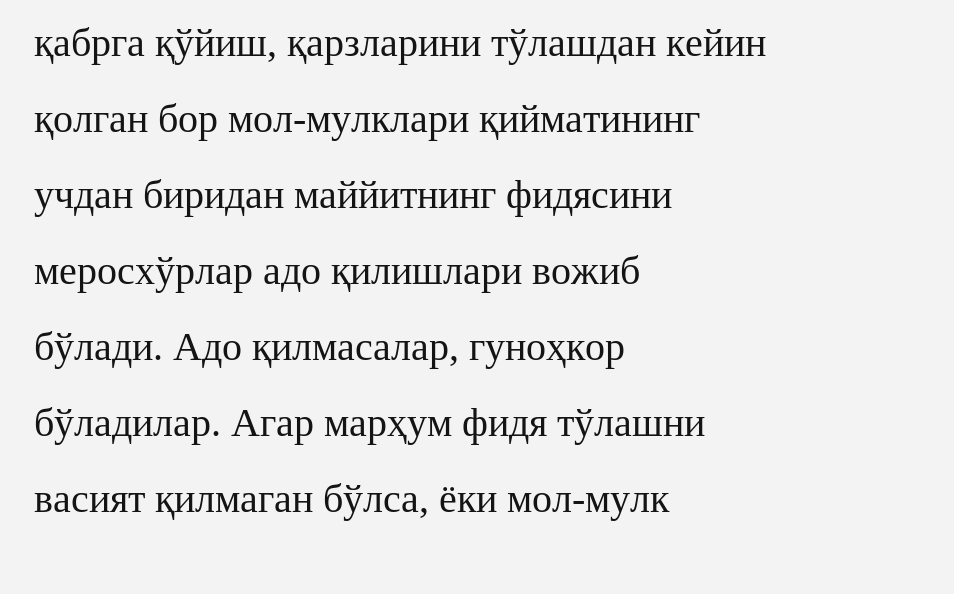қабрга қўйиш, қарзларини тўлашдан кейин қолган бор мол-мулклари қийматининг учдан биридан маййитнинг фидясини меросхўрлар адо қилишлари вожиб бўлади. Адо қилмасалар, гуноҳкор бўладилар. Агар марҳум фидя тўлашни васият қилмаган бўлса, ёки мол-мулк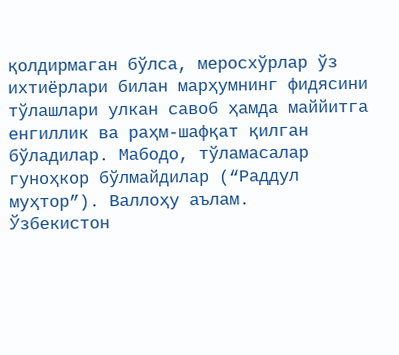қолдирмаган бўлса, меросхўрлар ўз ихтиёрлари билан марҳумнинг фидясини тўлашлари улкан савоб ҳамда маййитга енгиллик ва раҳм-шафқат қилган бўладилар. Мабодо, тўламасалар гуноҳкор бўлмайдилар (“Раддул муҳтор”). Валлоҳу аълам.
Ўзбекистон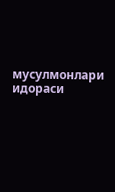мусулмонлари идораси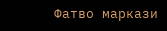Фатво маркази